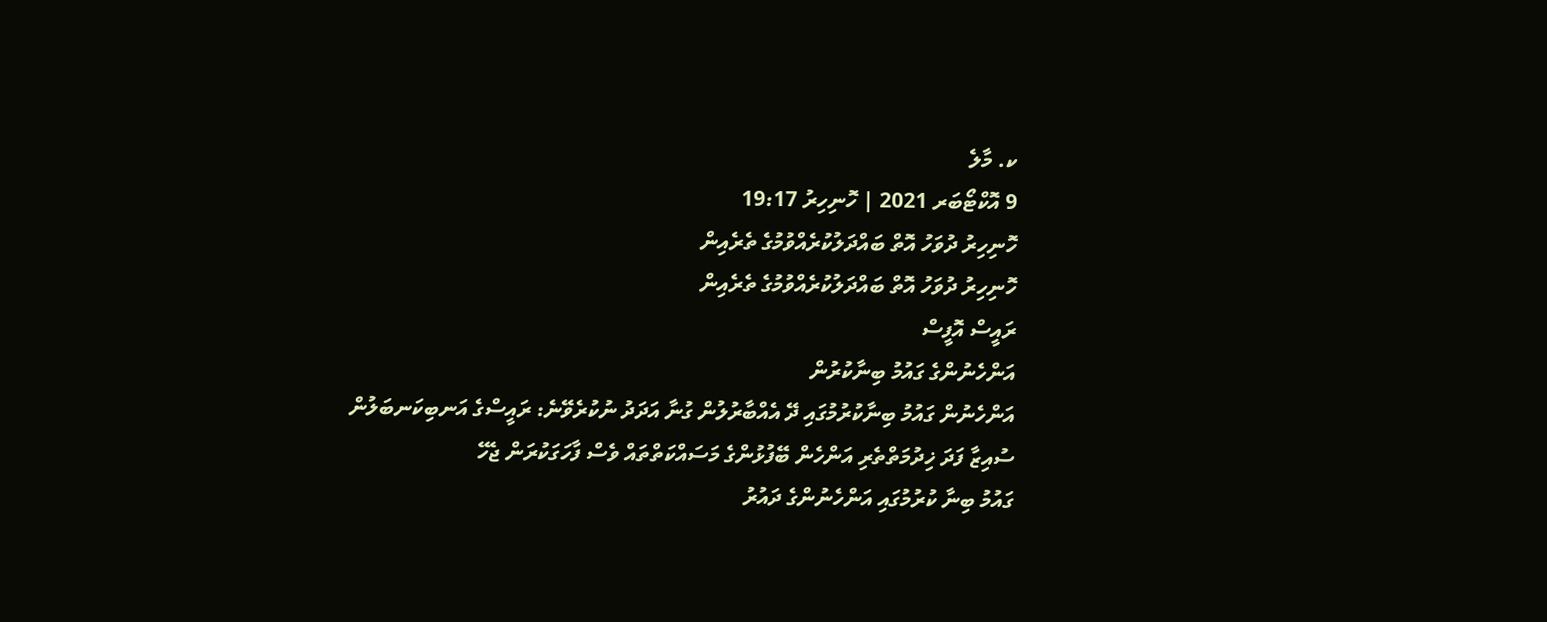ކ. މާލެ
9 އޮކްޓޯބަރ 2021 | ހޮނިހިރު 19:17
ހޮނިހިރު ދުވަހު އޮތް ބައްދަލުކުރެއްވުމުގެ ތެރެއިން
ހޮނިހިރު ދުވަހު އޮތް ބައްދަލުކުރެއްވުމުގެ ތެރެއިން
ރައީސް އޮފީސް
އަންހެނުންގެ ގައުމު ބިނާކުރުން
އަންހެނުން ގައުމު ބިނާކުރުމުގައި ދޭ އެއްބާރުލުން ގުނާ އަދަދު ނުކުރެވޭނެ: ރައީސްގެ އަނބިކަނބަލުން
ސުއިޒާ ފަދަ ޚިދުމަތްތެރި އަންހެން ބޭފުޅުންގެ މަސައްކަތްތައް ވެސް ފާހަގަކުރަން ޖެހޭ
ގައުމު ބިނާ ކުރުމުގައި އަންހެނުންގެ ދައުރު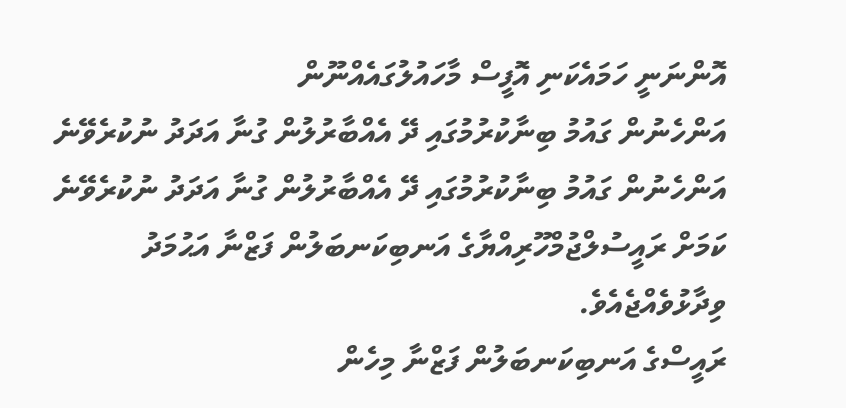އޮންނަނީ ހަމައެކަނި އޮފީސް މާހައުލުގައެއްނޫން
އަންހެނުން ގައުމު ބިނާކުރުމުގައި ދޭ އެއްބާރުލުން ގުނާ އަދަދު ނުކުރެވޭނެ
އަންހެނުން ގައުމު ބިނާކުރުމުގައި ދޭ އެއްބާރުލުން ގުނާ އަދަދު ނުކުރެވޭނެ ކަމަށް ރައީސުލްޖުމްހޫރިއްޔާގެ އަނބިކަނބަލުން ފަޒްނާ އަޙުމަދު ވިދާޅުވެއްޖެއެވެ.
ރައީސްގެ އަނބިކަނބަލުން ފަޒްނާ މިހެން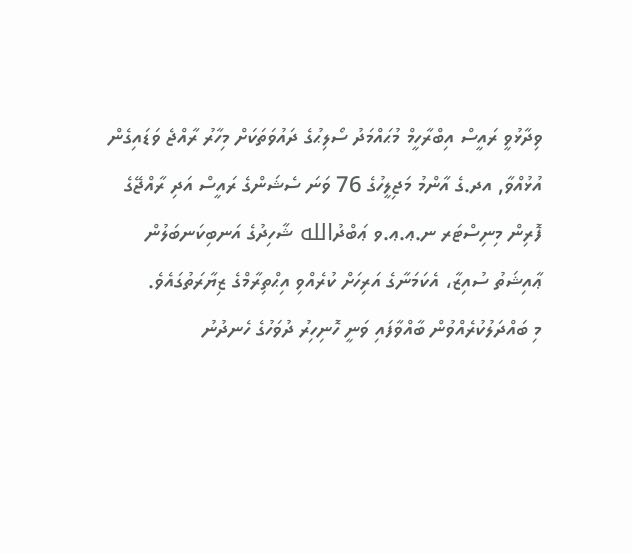ވިދާޅުވީ ރައީސް އިބްރާހީމް މުޙައްމަދު ސޯލިޙުގެ ދައުވަތަކަށް މިހާރު ރާއްޖެ ވަޑައިގެން އުޅުއްވާ, އދ.ގެ އާންމު މަޖިލީހުގެ 76 ވަނަ ސެޝަންގެ ރައީސް އަދި ރާއްޖޭގެ ފޮރިން މިނިސްޓަރ ނ.ޢ.ޢ.ވ ޢަބްދުالله ޝާހިދުގެ އަނބިކަނބަލުން ޢާއިޝަތު ސުއިޒާ، އެކަމަނާގެ އަރިހަށް ކުރެއްވި އިޙްތިރާމްގެ ޒިޔާރަތުގައެވެ.
މި ބައްދަލުކުރެއްވުން ބާއްވާފައި ވަނީ ހޮނިހިރު ދުވަހުގެ ހެނދުނު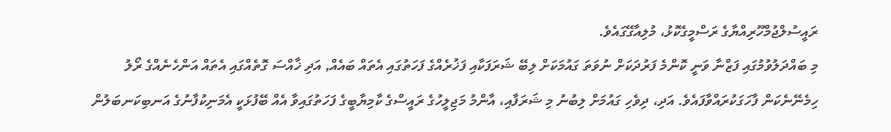ރައީސުލްޖުމްހޫރިއްޔާގެ ރަސްމީގެކޮޅު، މުލިއާގޭގައެވެ.
މި ބައްދަލުވުމުގައި ފަޒްނާ ވަނީ ކޮންމެ ފަރުދަކަށް ނުވަތަ ގައުމަކަށް ލިބޭ ޝަރަފަކާއި ފަޚުރެއްގެ ފަހަތުގައި އެތައް ބައެއް, އަދި ޚާއްސަ ގޮތެއްގައި އެތައް އަންހެނެއްގެ ރޯލު ހިމެނޭނެކަން ފާހަގަކުރައްވާފައެވެ. އަދި، ދިވެހި ގައުމަށް ލިބުނު މި ޝަރަފާއި، އާންމު މަޖިލީހުގެ ރައީސްގެ ކާމިޔާބީގެ ފަހަތުގައިވާ އެއް ބޭފުޅަކީ އެމަނިކުފާނުގެ އަނބިކަނބަލުން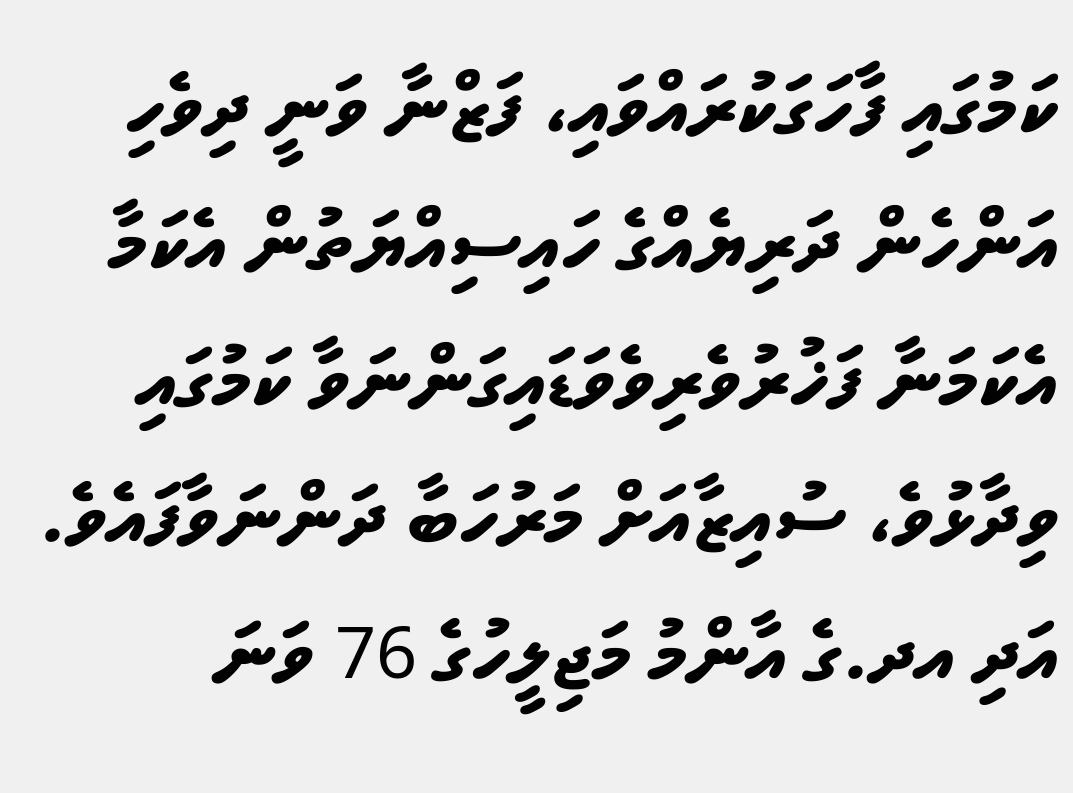ކަމުގައި ފާހަގަކުރައްވައި، ފަޒްނާ ވަނީ ދިވެހި އަންހެން ދަރިޔެއްގެ ހައިސިއްޔަތުން އެކަމާ އެކަމަނާ ފަޚުރުވެރިވެވަޑައިގަންނަވާ ކަމުގައި ވިދާޅުވެ، ސުއިޒާއަށް މަރުހަބާ ދަންނަވާފައެވެ. އަދި އދ.ގެ އާންމު މަޖިލީހުގެ 76 ވަނަ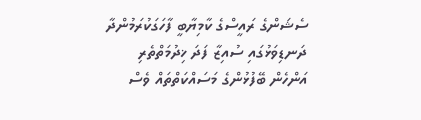ސެޝަންގެ ރައީސްގެ ކާމިޔާބީ ފާހަގަކުރަމުންދާ ދަނޑިވަޅުގައި ސުއިޒާ ފަދަ ޚިދުމަތްތެރި އަންހެން ބޭފުޅުންގެ މަސައްކަތްތައް ވެސް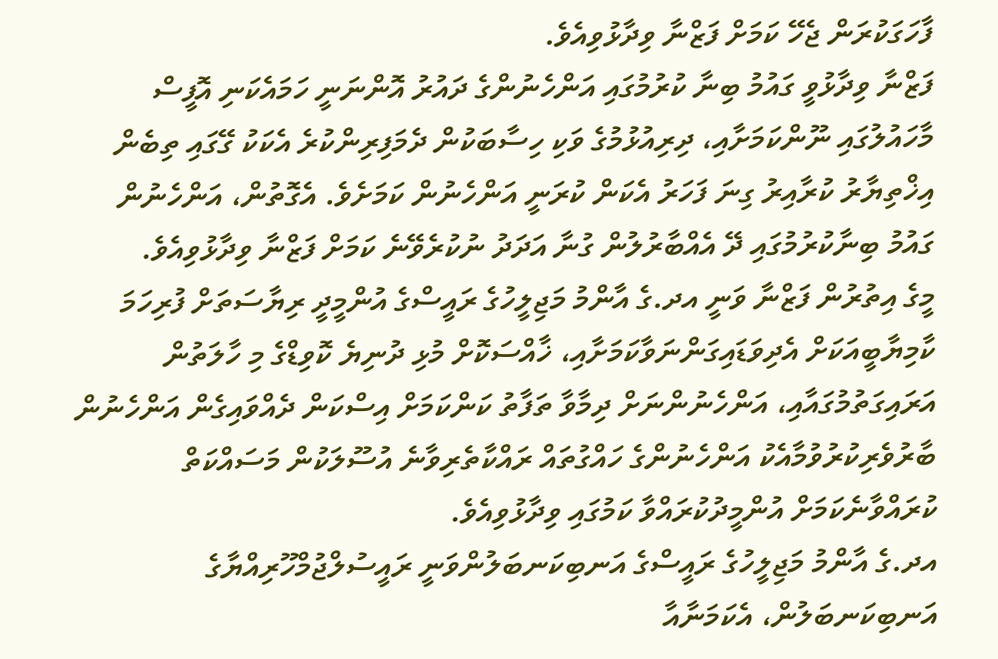ފާހަގަކުރަން ޖެހޭ ކަމަށް ފަޒްނާ ވިދާޅުވިއެވެ.
ފަޒްނާ ވިދާޅުވީ ގައުމު ބިނާ ކުރުމުގައި އަންހެނުންގެ ދައުރު އޮންނަނީ ހަމައެކަނި އޮފީސް މާހައުލުގައި ނޫންކަމަށާއި، ދިރިއުޅުމުގެ ވަކި ހިސާބަކުން ދެމަފިރިންކުރެ އެކަކު ގޭގައި ތިބެން އިޚްތިޔާރު ކުރާއިރު ގިނަ ފަހަރު އެކަން ކުރަނީ އަންހެނުން ކަމަށެވެ. އެގޮތުން، އަންހެނުން ގައުމު ބިނާކުރުމުގައި ދޭ އެއްބާރުލުން ގުނާ އަދަދު ނުކުރެވޭނެ ކަމަށް ފަޒްނާ ވިދާޅުވިއެވެ.
މީގެ އިތުރުން ފަޒްނާ ވަނީ އދ.ގެ އާންމު މަޖިލީހުގެ ރައީސްގެ އުންމީދީ ރިޔާސަތަށް ފުރިހަމަ ކާމިޔާބީއަކަށް އެދިވަޑައިގަންނަވާކަމަށާއި، ޚާއްސަކޮށް މުޅި ދުނިޔެ ކޮވިޑްގެ މި ހާލަތުން އަރައިގަތުމުގައާއި، އަންހެނުންނަށް ދިމާވާ ތަފާތު ކަންކަމަށް އިސްކަން ދެއްވައިގެން އަންހެނުން ބާރުވެރިކުރުވުމާއެކު އަންހެނުންގެ ހައްގުތައް ރައްކާތެރިވާނެ އުސޫލަކުން މަސައްކަތް ކުރައްވާނެކަމަށް އުންމީދުކުރައްވާ ކަމުގައި ވިދާޅުވިއެވެ.
އދ.ގެ އާންމު މަޖިލީހުގެ ރައީސްގެ އަނބިކަނބަލުންވަނީ ރައީސުލްޖުމްހޫރިއްޔާގެ އަނބިކަނބަލުން، އެކަމަނާއާ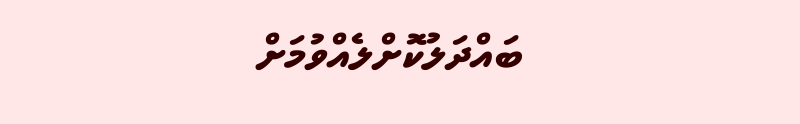ބައްދަލުކޮށްލެއްވުމަށް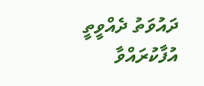ދައުވަތު ދެއްވީތީ އުފާކުރައްވާ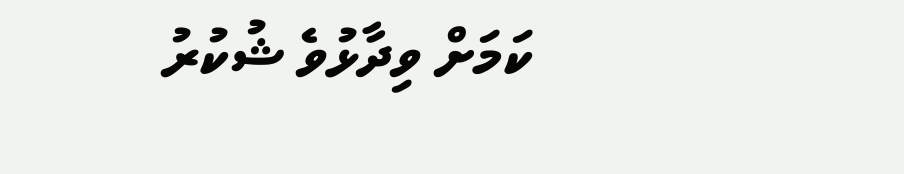ކަމަށް ވިދާޅުވެ ޝުކުރު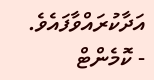އަދާކުރައްވާފައެވެ.
- ކޮމެންޓް